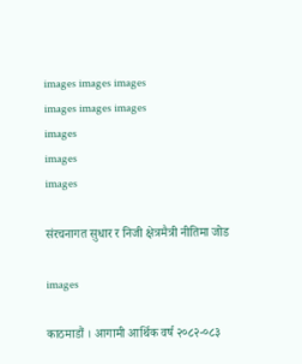images images images
images images images
images
images
images

संरचनागत सुधार र निजी क्षेत्रमैत्री नीतिमा जोड

images

काठमाडौं । आगामी आर्थिक वर्ष २०८२-०८३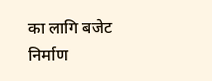का लागि बजेट निर्माण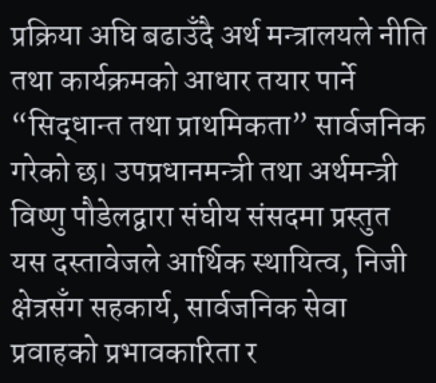प्रक्रिया अघि बढाउँदै अर्थ मन्त्रालयले नीति तथा कार्यक्रमको आधार तयार पार्ने “सिद्धान्त तथा प्राथमिकता” सार्वजनिक गरेको छ। उपप्रधानमन्त्री तथा अर्थमन्त्री विष्णु पौडेलद्वारा संघीय संसदमा प्रस्तुत यस दस्तावेजले आर्थिक स्थायित्व, निजी क्षेत्रसँग सहकार्य, सार्वजनिक सेवा प्रवाहको प्रभावकारिता र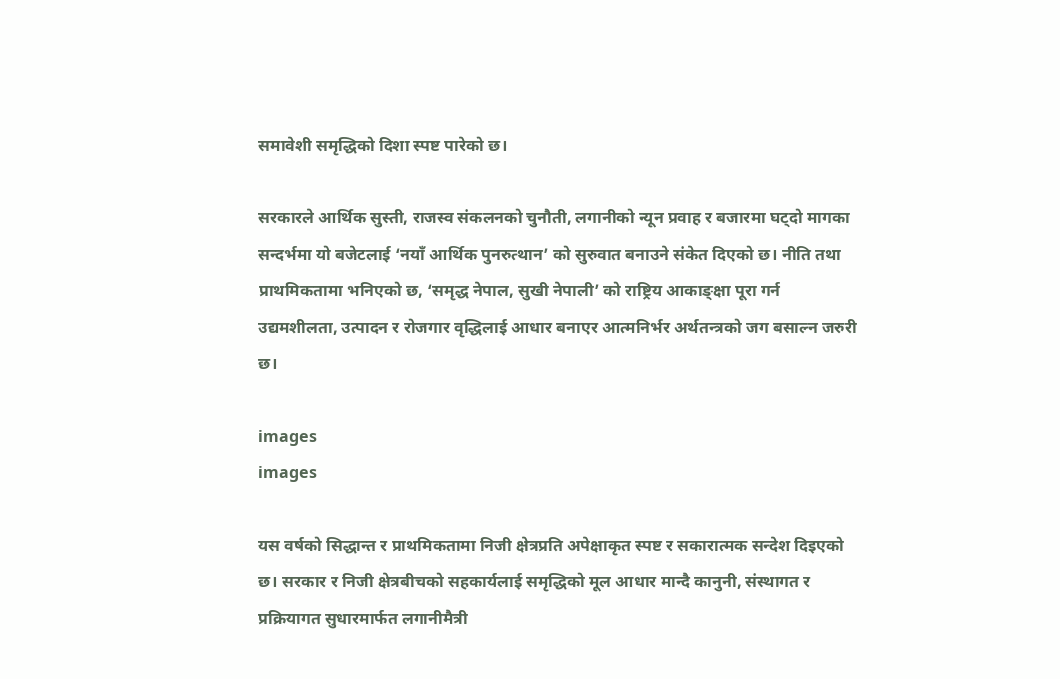समावेशी समृद्धिको दिशा स्पष्ट पारेको छ।

सरकारले आर्थिक सुस्ती, राजस्व संकलनको चुनौती, लगानीको न्यून प्रवाह र बजारमा घट्दो मागका सन्दर्भमा यो बजेटलाई ‘नयाँ आर्थिक पुनरुत्थान’ को सुरुवात बनाउने संकेत दिएको छ। नीति तथा प्राथमिकतामा भनिएको छ, ‘समृद्ध नेपाल, सुखी नेपाली’ को राष्ट्रिय आकाङ्क्षा पूरा गर्न उद्यमशीलता, उत्पादन र रोजगार वृद्धिलाई आधार बनाएर आत्मनिर्भर अर्थतन्त्रको जग बसाल्न जरुरी छ।

images
images

यस वर्षको सिद्धान्त र प्राथमिकतामा निजी क्षेत्रप्रति अपेक्षाकृत स्पष्ट र सकारात्मक सन्देश दिइएको छ। सरकार र निजी क्षेत्रबीचको सहकार्यलाई समृद्धिको मूल आधार मान्दै कानुनी, संस्थागत र प्रक्रियागत सुधारमार्फत लगानीमैत्री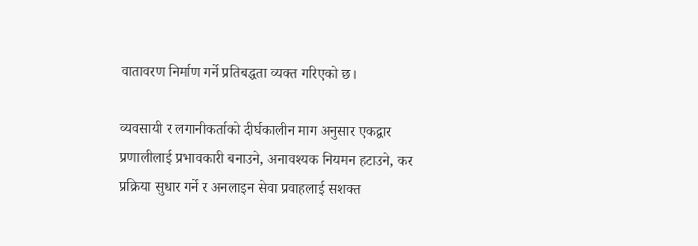वातावरण निर्माण गर्ने प्रतिबद्धता व्यक्त गरिएको छ।

व्यवसायी र लगानीकर्ताको दीर्घकालीन माग अनुसार एकद्वार प्रणालीलाई प्रभावकारी बनाउने, अनावश्यक नियमन हटाउने, कर प्रक्रिया सुधार गर्ने र अनलाइन सेवा प्रवाहलाई सशक्त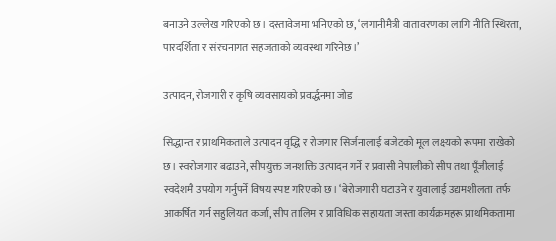बनाउने उल्लेख गरिएको छ। दस्तावेजमा भनिएको छ, ‘लगानीमैत्री वातावरणका लागि नीति स्थिरता, पारदर्शिता र संरचनागत सहजताको व्यवस्था गरिनेछ।’

उत्पादन, रोजगारी र कृषि व्यवसायको प्रवर्द्धनमा जोड

सिद्धान्त र प्राथमिकताले उत्पादन वृद्धि र रोजगार सिर्जनालाई बजेटको मूल लक्ष्यको रूपमा राखेको छ। स्वरोजगार बढाउने, सीपयुक्त जनशक्ति उत्पादन गर्ने र प्रवासी नेपालीको सीप तथा पूँजीलाई स्वदेशमै उपयोग गर्नुपर्ने विषय स्पष्ट गरिएको छ। ‘बेरोजगारी घटाउने र युवालाई उद्यमशीलता तर्फ आकर्षित गर्न सहुलियत कर्जा, सीप तालिम र प्राविधिक सहायता जस्ता कार्यक्रमहरू प्राथमिकतामा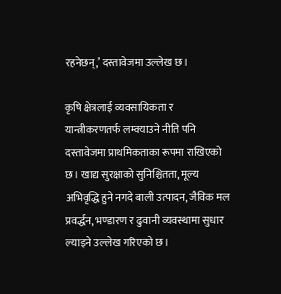रहनेछन्,’ दस्तावेजमा उल्लेख छ।

कृषि क्षेत्रलाई व्यवसायिकता र यान्त्रीकरणतर्फ लम्क्याउने नीति पनि दस्तावेजमा प्राथमिकताका रूपमा राखिएको छ। खाद्य सुरक्षाको सुनिश्चितता, मूल्य अभिवृद्धि हुने नगदे बाली उत्पादन, जैविक मल प्रवर्द्धन, भण्डारण र ढुवानी व्यवस्थामा सुधार ल्याइने उल्लेख गरिएको छ।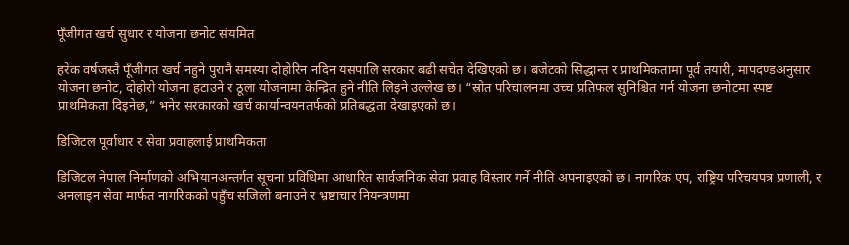पूँजीगत खर्च सुधार र योजना छनोट संयमित

हरेक वर्षजस्तै पूँजीगत खर्च नहुने पुरानै समस्या दोहोरिन नदिन यसपालि सरकार बढी सचेत देखिएको छ। बजेटको सिद्धान्त र प्राथमिकतामा पूर्व तयारी, मापदण्डअनुसार योजना छनोट, दोहोरो योजना हटाउने र ठूला योजनामा केन्द्रित हुने नीति लिइने उल्लेख छ। “स्रोत परिचालनमा उच्च प्रतिफल सुनिश्चित गर्न योजना छनोटमा स्पष्ट प्राथमिकता दिइनेछ,” भनेर सरकारको खर्च कार्यान्वयनतर्फको प्रतिबद्धता देखाइएको छ।

डिजिटल पूर्वाधार र सेवा प्रवाहलाई प्राथमिकता

डिजिटल नेपाल निर्माणको अभियानअन्तर्गत सूचना प्रविधिमा आधारित सार्वजनिक सेवा प्रवाह विस्तार गर्ने नीति अपनाइएको छ। नागरिक एप, राष्ट्रिय परिचयपत्र प्रणाली, र अनलाइन सेवा मार्फत नागरिकको पहुँच सजिलो बनाउने र भ्रष्टाचार नियन्त्रणमा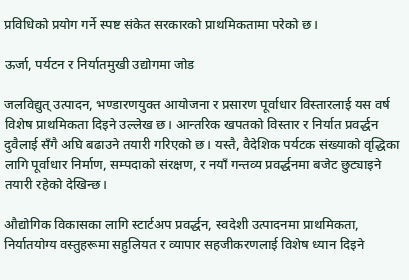प्रविधिको प्रयोग गर्ने स्पष्ट संकेत सरकारको प्राथमिकतामा परेको छ।

ऊर्जा, पर्यटन र निर्यातमुखी उद्योगमा जोड

जलविद्युत् उत्पादन, भण्डारणयुक्त आयोजना र प्रसारण पूर्वाधार विस्तारलाई यस वर्ष विशेष प्राथमिकता दिइने उल्लेख छ। आन्तरिक खपतको विस्तार र निर्यात प्रवर्द्धन दुवैलाई सँगै अघि बढाउने तयारी गरिएको छ। यस्तै, वैदेशिक पर्यटक संख्याको वृद्धिका लागि पूर्वाधार निर्माण, सम्पदाको संरक्षण, र नयाँ गन्तव्य प्रवर्द्धनमा बजेट छुट्याइने तयारी रहेको देखिन्छ।

औद्योगिक विकासका लागि स्टार्टअप प्रवर्द्धन, स्वदेशी उत्पादनमा प्राथमिकता, निर्यातयोग्य वस्तुहरूमा सहुलियत र व्यापार सहजीकरणलाई विशेष ध्यान दिइने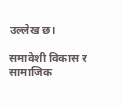उल्लेख छ।

समावेशी विकास र सामाजिक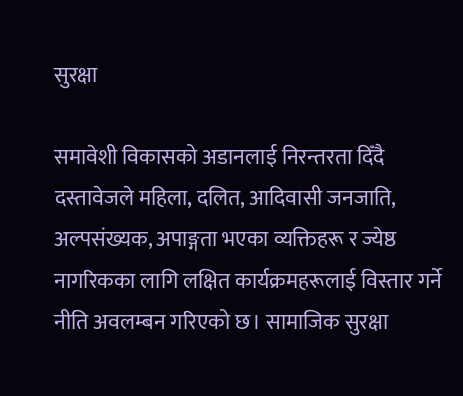सुरक्षा

समावेशी विकासको अडानलाई निरन्तरता दिँदै दस्तावेजले महिला, दलित, आदिवासी जनजाति, अल्पसंख्यक, अपाङ्गता भएका व्यक्तिहरू र ज्येष्ठ नागरिकका लागि लक्षित कार्यक्रमहरूलाई विस्तार गर्ने नीति अवलम्बन गरिएको छ। सामाजिक सुरक्षा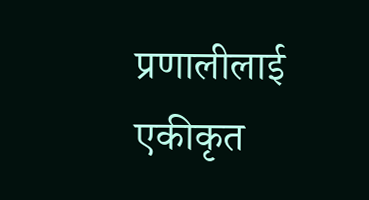प्रणालीलाई एकीकृत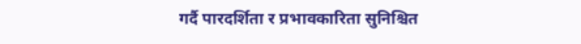गर्दै पारदर्शिता र प्रभावकारिता सुनिश्चित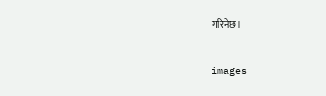गरिनेछ।

images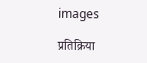images

प्रतिक्रिया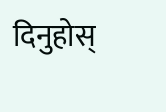दिनुहोस्